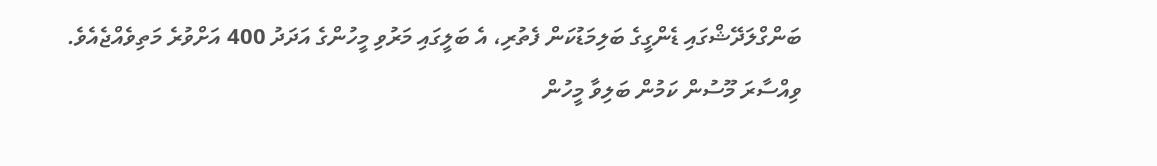ބަންގްލަދޭޝްގައި ޑެންގީގެ ބަލިމަޑުކަން ފެތުރި، އެ ބަލީގައި މަރުވި މީހުންގެ އަދަދު 400 އަށްވުރެ މަތިވެއްޖެއެވެ.
ވިއްސާރަ މޫސުން ކަމުން ބަލިވާ މީހުން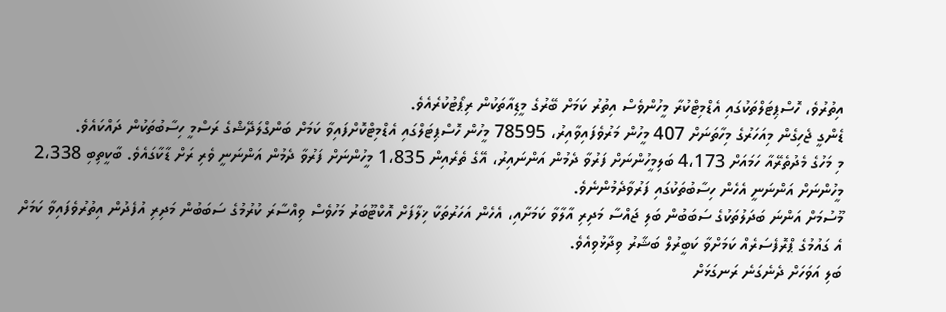އިތުރުވެ، ހޮސްޕިޓަލްތަކުގައި އެޑްމިޓްކުރާ މީހުންވެސް އިތުރު ކަމަށް ބޭރުގެ މީޑިއާތަކުން ރިޕޯޓުކުރެއެވެ.
ޑެންގީ ޖެހިގެން މިއަހަރުގެ މިހާތަނަށް 407 މީހުން މަރުވެފައިވާއިރު، 78595 މީހުން ހޮސްޕިޓަލްގައި އެޑްމިޓްކޮށްފައިވާ ކަމަށް ބަންގްލަދޭޝްގެ ރަސްމީ ހިސާބުތަކުން ދައްކައެވެ.
މި މަހުގެ މެދުތެރޭއާ ހަމައަށް 4،173 ބަލިމީހުންނަށް ފަރުވާ ދެމުން އަންނައިރު، އޭގެ ތެރެއިން 1،835 މީހުންނަށް ފަރުވާ ދެމުން އަންނަނީ ވެރި ރަށް ޑާކާގައެވެ. ބާކީތިބި 2،338 މީހުންނަށް އަންނަނީ އެހެން ހިސާބުތަކުގައި ފަރުވާދެމުންނެވެ.
މޫސުމަށް އަންނަ ބަދަލުތަކުގެ ސަބަބުން ބަލި ޖައްސާ މަދިރި އާލާވާ ކަމަށާއި، އެހެން އަހަރުތަކާ ޚިލާފަށް އޮކްޓޫބަރު މަހުވެސް ވިއްސާރަ ކުރުމުގެ ސަބަބުން މަދިރި އުފެދުން އިތުރުވެފައިވާ ކަމަށް އެ ގައުމުގެ ޕްރޮފެސަރެއް ކަމަށްވާ ކަބީރުލް ބަޝާރު ވިދާޅުވިއެވެ.
ބަލި އަވަހަށް ދެނެގަނެ ރަނގަޅަށް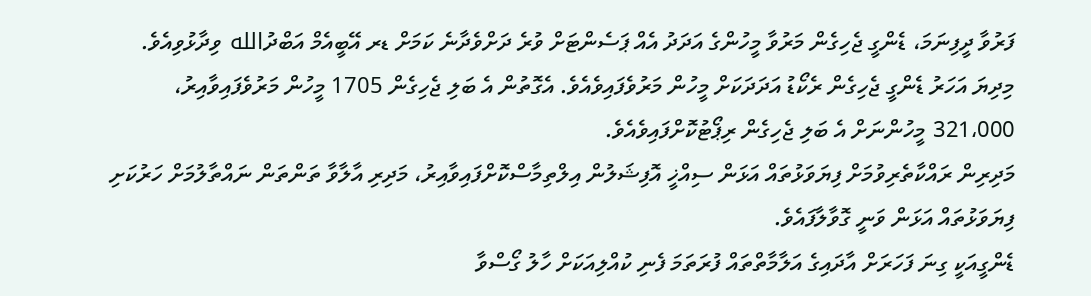ފަރުވާ ދީފިނަމަ، ޑެންގީ ޖެހިގެން މަރުވާ މީހުންގެ އަދަދު އެއް ޕަސެންޓަށް ވުރެ ދަށްވެދާނެ ކަމަށް ޑރ އޭބީއެމް އަބްދުالله ވިދާޅުވިއެވެ.
މިދިޔަ އަހަރު ޑެންގީ ޖެހިގެން ރެކޯޑު އަދަދަކަށް މީހުން މަރުވެފައިވެއެވެ. އެގޮތުން އެ ބަލި ޖެހިގެން 1705 މީހުން މަރުވެފައިވާއިރު، 321،000 މީހުންނަށް އެ ބަލި ޖެހިގެން ރިޕޯޓުކޮށްފައިވެއެވެ.
މަދިރިން ރައްކާތެރިވުމަށް ފިޔަވަޅުތައް އަޅަން ސިއްޚީ އޮފިޝަލުން އިލްތިމާސްކޮށްފައިވާއިރު، މަދިރި އާލާވާ ތަންތަން ނައްތާލުމަށް ހަރުކަށި ފިޔަވަޅުތައް އަޅަން ވަނީ ގޮވާލާފައެވެ.
ޑެންގީއަކީ ގިނަ ފަހަރަށް އާދައިގެ އަލާމާތްތައް ފުރަތަމަ ފެނި ކުއްލިއަކަށް ހާލު ގޯސްވާ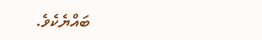ބައްޔެކެވެ.